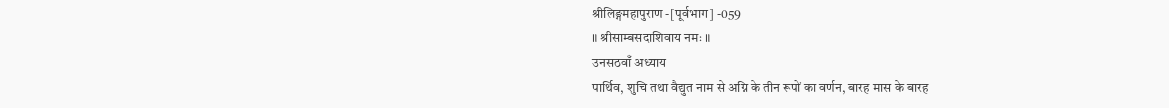श्रीलिङ्गमहापुराण -[पूर्वभाग] -059
॥ श्रीसाम्बसदाशिवाय नमः ॥
उनसठवाँ अध्याय
पार्थिव, शुचि तथा वैद्युत नाम से अग्नि के तीन रूपों का वर्णन, बारह मास के बारह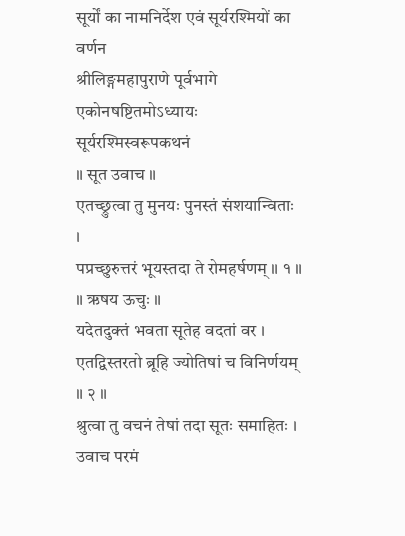सूर्यों का नामनिर्देश एवं सूर्यरश्मियों का वर्णन
श्रीलिङ्गमहापुराणे पूर्वभागे एकोनषष्टितमोऽध्यायः
सूर्यरश्मिस्वरूपकथनं
॥ सूत उवाच ॥
एतच्छ्रुत्वा तु मुनयः पुनस्तं संशयान्विताः ।
पप्रच्छुरुत्तरं भूयस्तदा ते रोमहर्षणम् ॥ १ ॥
॥ ऋषय ऊचुः ॥
यदेतदुक्तं भवता सूतेह वदतां वर ।
एतद्विस्तरतो ब्रूहि ज्योतिषां च विनिर्णयम् ॥ २ ॥
श्रुत्वा तु वचनं तेषां तदा सूतः समाहितः ।
उवाच परमं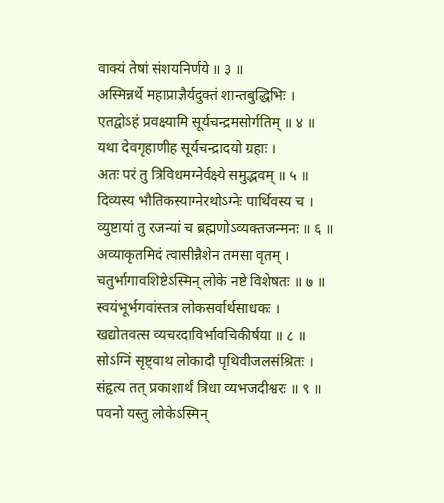वाक्यं तेषां संशयनिर्णये ॥ ३ ॥
अस्मिन्नर्थे महाप्राज्ञैर्यदुक्तं शान्तबुद्धिभिः ।
एतद्वोऽहं प्रवक्ष्यामि सूर्यचन्द्रमसोर्गतिम् ॥ ४ ॥
यथा देवगृहाणीह सूर्यचन्द्रादयो ग्रहाः ।
अतः परं तु त्रिविधमग्नेर्वक्ष्ये समुद्भवम् ॥ ५ ॥
दिव्यस्य भौतिकस्याग्नेरथोऽग्नेः पार्थिवस्य च ।
व्युष्टायां तु रजन्यां च ब्रह्मणोऽव्यक्तजन्मनः ॥ ६ ॥
अव्याकृतमिदं त्वासीन्नैशेन तमसा वृतम् ।
चतुर्भागावशिष्टेऽस्मिन् लोके नष्टे विशेषतः ॥ ७ ॥
स्वयंभूर्भगवांस्तत्र लोकसर्वार्थसाधकः ।
खद्योतवत्स व्यचरदाविर्भावचिकीर्षया ॥ ८ ॥
सोऽग्निं सृष्ट्वाथ लोकादौ पृथिवीजलसंश्रितः ।
संहृत्य तत् प्रकाशार्थं त्रिधा व्यभजदीश्वरः ॥ ९ ॥
पवनो यस्तु लोकेऽस्मिन्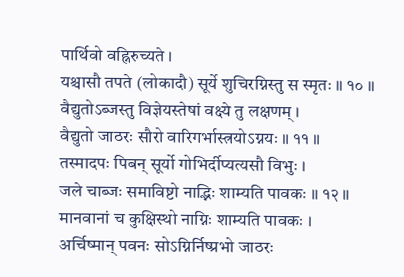पार्थिवो वह्निरुच्यते ।
यश्चासौ तपते (लोकादौ) सूर्ये शुचिरग्निस्तु स स्मृतः ॥ १० ॥
वैद्युतोऽब्जस्तु विज्ञेयस्तेषां वक्ष्ये तु लक्षणम् ।
वैद्युतो जाठरः सौरो वारिगर्भास्त्रयोऽग्नयः ॥ ११ ॥
तस्मादपः पिबन् सूर्यो गोभिर्दीप्यत्यसौ विभुः ।
जले चाब्जः समाविष्टो नाद्भिः शाम्यति पावकः ॥ १२ ॥
मानवानां च कुक्षिस्थो नाग्निः शाम्यति पावकः ।
अर्चिष्मान् पवनः सोऽग्निर्निष्प्रभो जाठरः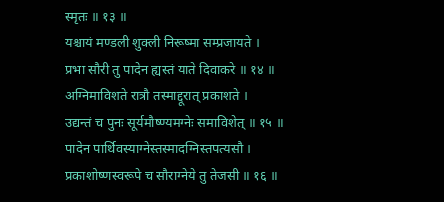स्मृतः ॥ १३ ॥
यश्चायं मण्डली शुक्ली निरूष्मा सम्प्रजायते ।
प्रभा सौरी तु पादेन ह्यस्तं याते दिवाकरे ॥ १४ ॥
अग्निमाविशते रात्रौ तस्माद्दूरात् प्रकाशते ।
उद्यन्तं च पुनः सूर्यमौष्ण्यमग्नेः समाविशेत् ॥ १५ ॥
पादेन पार्थिवस्याग्नेस्तस्मादग्निस्तपत्यसौ ।
प्रकाशोष्णस्वरूपे च सौराग्नेये तु तेजसी ॥ १६ ॥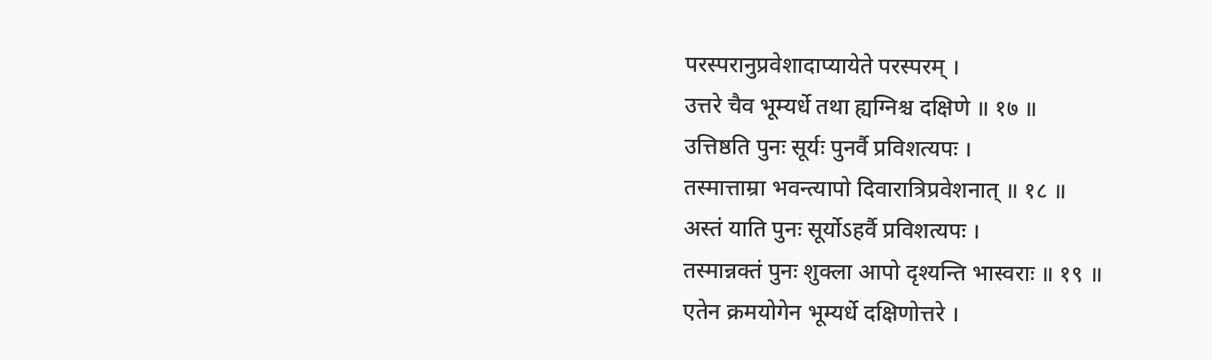परस्परानुप्रवेशादाप्यायेते परस्परम् ।
उत्तरे चैव भूम्यर्धे तथा ह्यग्निश्च दक्षिणे ॥ १७ ॥
उत्तिष्ठति पुनः सूर्यः पुनर्वै प्रविशत्यपः ।
तस्मात्ताम्रा भवन्त्यापो दिवारात्रिप्रवेशनात् ॥ १८ ॥
अस्तं याति पुनः सूर्योऽहर्वै प्रविशत्यपः ।
तस्मान्नक्तं पुनः शुक्ला आपो दृश्यन्ति भास्वराः ॥ १९ ॥
एतेन क्रमयोगेन भूम्यर्धे दक्षिणोत्तरे ।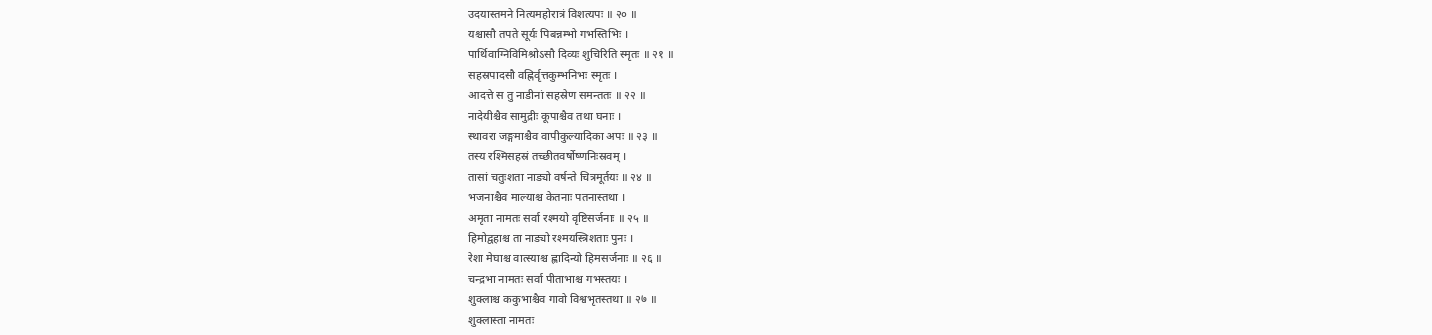उदयास्तमने नित्यमहोरात्रं विशत्यपः ॥ २० ॥
यश्चासौ तपते सूर्यः पिबन्नम्भो गभस्तिभिः ।
पार्थिवाग्निविमिश्रोऽसौ दिव्यः शुचिरिति स्मृतः ॥ २१ ॥
सहस्रपादसौ वह्निर्वृत्तकुम्भनिभः स्मृतः ।
आदत्ते स तु नाडीनां सहस्रेण समन्ततः ॥ २२ ॥
नादेयीश्चैव सामुद्रीः कूपाश्चैव तथा घनाः ।
स्थावरा जङ्गमाश्चैव वापीकुल्यादिका अपः ॥ २३ ॥
तस्य रश्मिसहस्रं तच्छीतवर्षोष्णनिःस्रवम् ।
तासां चतुःशता नाड्यो वर्षन्ते चित्रमूर्तयः ॥ २४ ॥
भजनाश्चैव माल्याश्च केतनाः पतनास्तथा ।
अमृता नामतः सर्वा रश्मयो वृष्टिसर्जनाः ॥ २५ ॥
हिमोद्वहाश्च ता नाड्यो रश्मयस्त्रिशताः पुनः ।
रेशा मेघाश्च वात्स्याश्च ह्लादिन्यो हिमसर्जनाः ॥ २६ ॥
चन्द्रभा नामतः सर्वा पीताभाश्च गभस्तयः ।
शुक्लाश्च ककुभाश्चैव गावो विश्वभृतस्तथा ॥ २७ ॥
शुक्लास्ता नामतः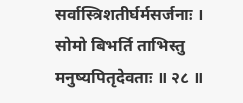सर्वास्त्रिशतीर्घर्मसर्जनाः ।
सोमो बिभर्ति ताभिस्तु मनुष्यपितृदेवताः ॥ २८ ॥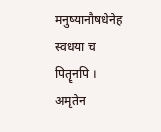मनुष्यानौषधेनेह स्वधया च पितॄनपि ।
अमृतेन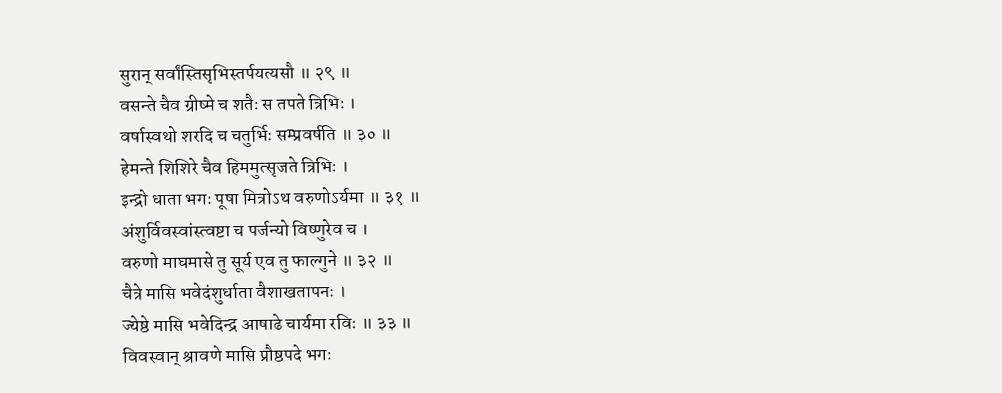सुरान् सर्वांस्तिसृभिस्तर्पयत्यसौ ॥ २९ ॥
वसन्ते चैव ग्रीष्मे च शतैः स तपते त्रिभिः ।
वर्षास्वथो शरदि च चतुर्भिः सम्प्रवर्षति ॥ ३० ॥
हेमन्ते शिशिरे चैव हिममुत्सृजते त्रिभिः ।
इन्द्रो धाता भगः पूषा मित्रोऽथ वरुणोऽर्यमा ॥ ३१ ॥
अंशुर्विवस्वांस्त्वष्टा च पर्जन्यो विष्णुरेव च ।
वरुणो माघमासे तु सूर्य एव तु फाल्गुने ॥ ३२ ॥
चैत्रे मासि भवेदंशुर्धाता वैशाखतापनः ।
ज्येष्ठे मासि भवेदिन्द्र आषाढे चार्यमा रविः ॥ ३३ ॥
विवस्वान् श्रावणे मासि प्रौष्ठपदे भगः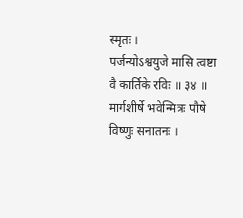स्मृतः ।
पर्जन्योऽश्वयुजे मासि त्वष्टा वै कार्तिके रविः ॥ ३४ ॥
मार्गशीर्षे भवेन्मित्रः पौषे विष्णुः सनातनः ।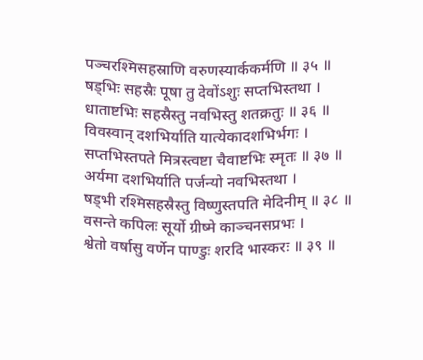पञ्चरश्मिसहस्राणि वरुणस्यार्ककर्मणि ॥ ३५ ॥
षड्भिः सहस्रैः पूषा तु देवोंऽशुः सप्तभिस्तथा ।
धाताष्टभिः सहस्रैस्तु नवभिस्तु शतक्रतुः ॥ ३६ ॥
विवस्वान् दशभिर्याति यात्येकादशभिर्भगः ।
सप्तभिस्तपते मित्रस्त्वष्टा चैवाष्टभिः स्मृतः ॥ ३७ ॥
अर्यमा दशभिर्याति पर्जन्यो नवभिस्तथा ।
षड्भी रश्मिसहस्रैस्तु विष्णुस्तपति मेदिनीम् ॥ ३८ ॥
वसन्ते कपिलः सूर्यो ग्रीष्मे काञ्चनसप्रभः ।
श्वेतो वर्षासु वर्णेन पाण्डुः शरदि भास्करः ॥ ३९ ॥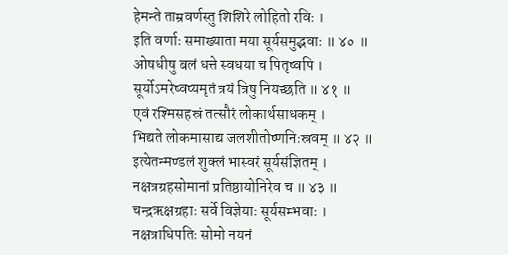हेमन्ते ताम्रवर्णस्तु शिशिरे लोहितो रविः ।
इति वर्णाः समाख्याता मया सूर्यसमुद्भवाः ॥ ४० ॥
ओषधीषु बलं धत्ते स्वधया च पितृष्वपि ।
सूर्योऽमरेष्वप्यमृतं त्रयं त्रिषु नियच्छति ॥ ४१ ॥
एवं रश्मिसहस्रं तत्सौरं लोकार्थसाधकम् ।
भिद्यते लोकमासाद्य जलशीतोष्णनिःस्रवम् ॥ ४२ ॥
इत्येतन्मण्डलं शुक्लं भास्वरं सूर्यसंज्ञितम् ।
नक्षत्रग्रहसोमानां प्रतिष्ठायोनिरेव च ॥ ४३ ॥
चन्द्रऋक्षग्रहाः सर्वे विज्ञेयाः सूर्यसम्भवाः ।
नक्षत्राधिपतिः सोमो नयनं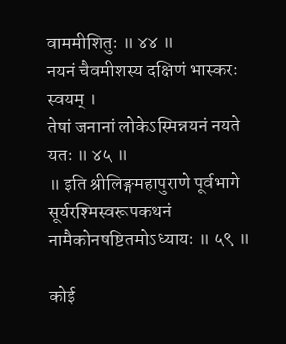वाममीशितुः ॥ ४४ ॥
नयनं चैवमीशस्य दक्षिणं भास्करः स्वयम् ।
तेषां जनानां लोकेऽस्मिन्नयनं नयते यतः ॥ ४५ ॥
॥ इति श्रीलिङ्गमहापुराणे पूर्वभागे सूर्यरश्मिस्वरूपकथनं
नामैकोनषष्टितमोऽध्यायः ॥ ५९ ॥

कोई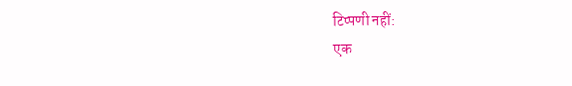टिप्पणी नहीं:
एक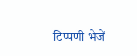टिप्पणी भेजें